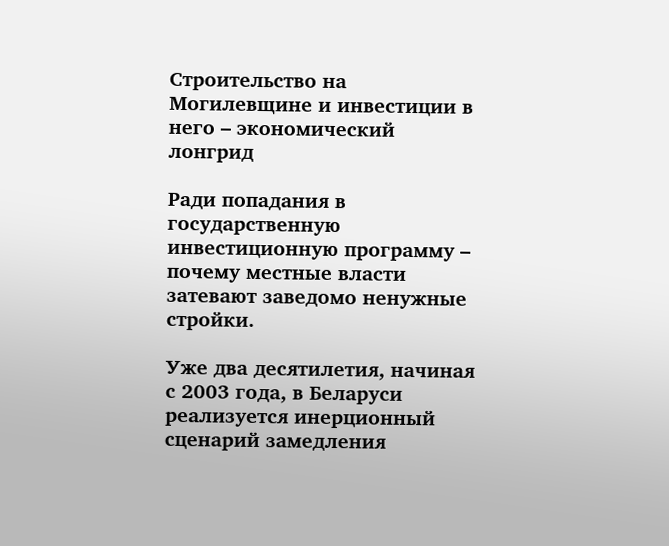Строительство на Могилевщине и инвестиции в него – экономический лонгрид

Ради попадания в государственную инвестиционную программу – почему местные власти затевают заведомо ненужные стройки.

Уже два десятилетия, начиная с 2003 года, в Беларуси реализуется инерционный сценарий замедления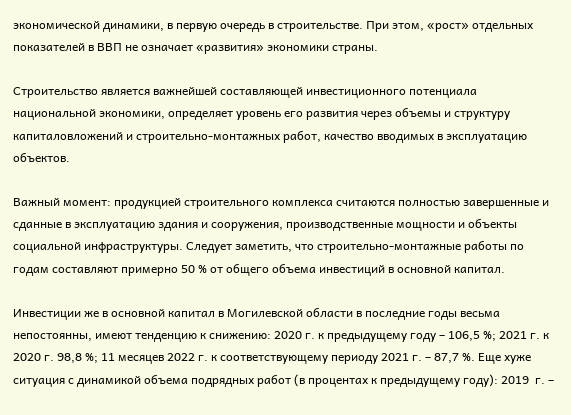экономической динамики, в первую очередь в строительстве. При этом, «рост» отдельных показателей в ВВП не означает «развития» экономики страны.

Строительство является важнейшей составляющей инвестиционного потенциала национальной экономики, определяет уровень его развития через объемы и структуру капиталовложений и строительно-монтажных работ, качество вводимых в эксплуатацию объектов.

Важный момент: продукцией строительного комплекса считаются полностью завершенные и сданные в эксплуатацию здания и сооружения, производственные мощности и объекты социальной инфраструктуры. Следует заметить, что строительно-монтажные работы по годам составляют примерно 50 % от общего объема инвестиций в основной капитал.

Инвестиции же в основной капитал в Могилевской области в последние годы весьма непостоянны, имеют тенденцию к снижению: 2020 г. к предыдущему году – 106,5 %; 2021 г. к 2020 г. 98,8 %; 11 месяцев 2022 г. к соответствующему периоду 2021 г. – 87,7 %. Еще хуже ситуация с динамикой объема подрядных работ (в процентах к предыдущему году): 2019  г. –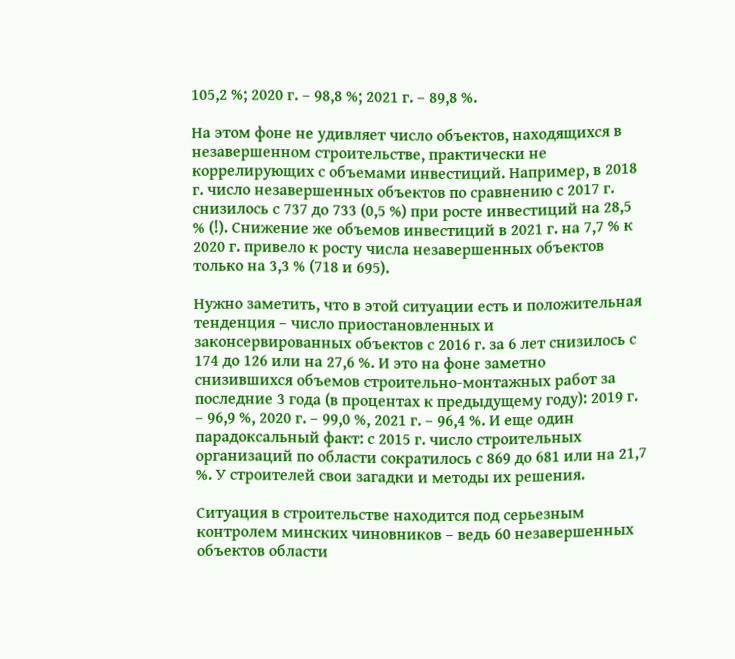105,2 %; 2020 г. – 98,8 %; 2021 г. – 89,8 %.

На этом фоне не удивляет число объектов, находящихся в незавершенном строительстве, практически не коррелирующих с объемами инвестиций. Например, в 2018 г. число незавершенных объектов по сравнению с 2017 г. снизилось с 737 до 733 (0,5 %) при росте инвестиций на 28,5 % (!). Снижение же объемов инвестиций в 2021 г. на 7,7 % к 2020 г. привело к росту числа незавершенных объектов только на 3,3 % (718 и 695).

Нужно заметить, что в этой ситуации есть и положительная тенденция – число приостановленных и законсервированных объектов с 2016 г. за 6 лет снизилось с 174 до 126 или на 27,6 %. И это на фоне заметно снизившихся объемов строительно-монтажных работ за последние 3 года (в процентах к предыдущему году): 2019 г. – 96,9 %, 2020 г. – 99,0 %, 2021 г. – 96,4 %. И еще один парадоксальный факт: с 2015 г. число строительных организаций по области сократилось с 869 до 681 или на 21,7 %. У строителей свои загадки и методы их решения.

Ситуация в строительстве находится под серьезным контролем минских чиновников – ведь 60 незавершенных объектов области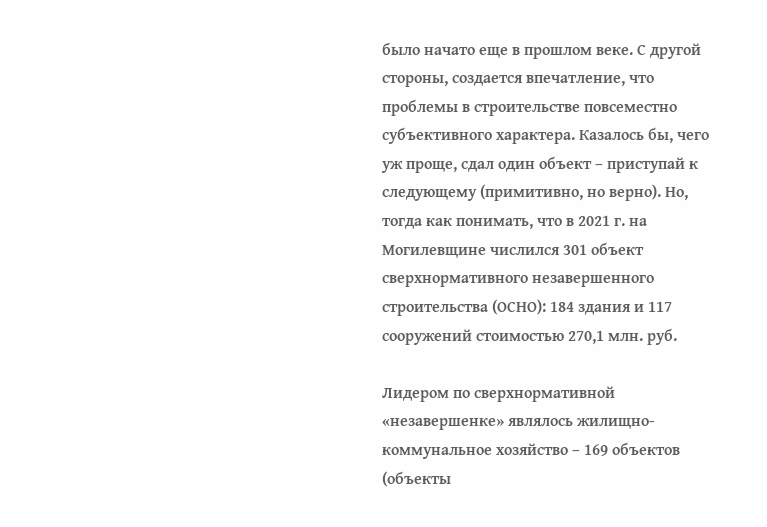было начато еще в прошлом веке. С другой стороны, создается впечатление, что проблемы в строительстве повсеместно субъективного характера. Казалось бы, чего уж проще, сдал один объект – приступай к следующему (примитивно, но верно). Но, тогда как понимать, что в 2021 г. на Могилевщине числился 301 объект сверхнормативного незавершенного строительства (ОСНО): 184 здания и 117 сооружений стоимостью 270,1 млн. руб.

Лидером по сверхнормативной «незавершенке» являлось жилищно-коммунальное хозяйство – 169 объектов (объекты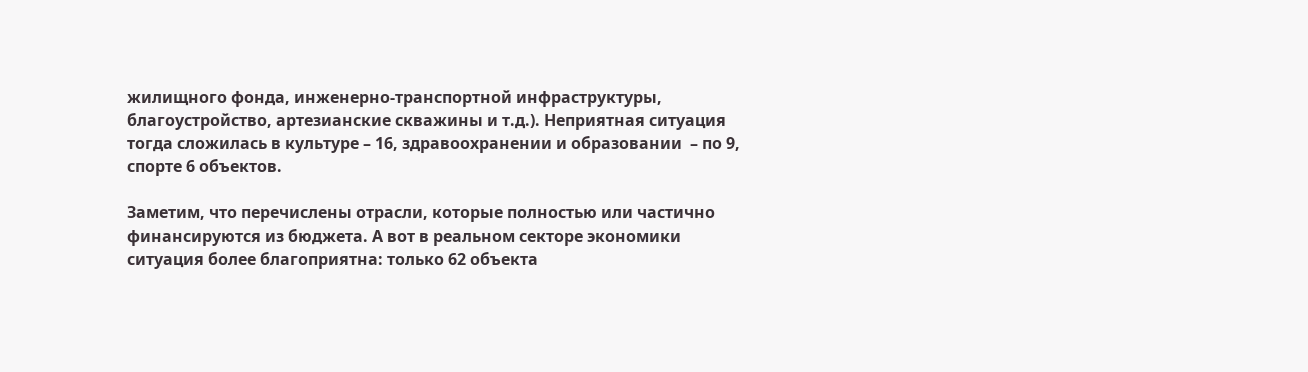жилищного фонда, инженерно-транспортной инфраструктуры, благоустройство, артезианские скважины и т.д.). Неприятная ситуация тогда сложилась в культуре – 16, здравоохранении и образовании  – по 9, спорте 6 объектов.

Заметим, что перечислены отрасли, которые полностью или частично финансируются из бюджета. А вот в реальном секторе экономики ситуация более благоприятна: только 62 объекта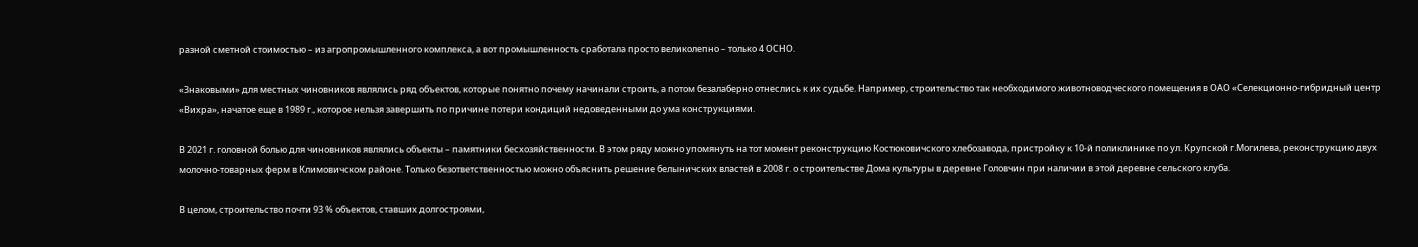разной сметной стоимостью – из агропромышленного комплекса, а вот промышленность сработала просто великолепно – только 4 ОСНО.

«Знаковыми» для местных чиновников являлись ряд объектов, которые понятно почему начинали строить, а потом безалаберно отнеслись к их судьбе. Например, строительство так необходимого животноводческого помещения в ОАО «Селекционно-гибридный центр «Вихра», начатое еще в 1989 г., которое нельзя завершить по причине потери кондиций недоведенными до ума конструкциями.

В 2021 г. головной болью для чиновников являлись объекты – памятники бесхозяйственности. В этом ряду можно упомянуть на тот момент реконструкцию Костюковичского хлебозавода, пристройку к 10-й поликлинике по ул. Крупской г.Могилева, реконструкцию двух молочно-товарных ферм в Климовичском районе. Только безответственностью можно объяснить решение белыничских властей в 2008 г. о строительстве Дома культуры в деревне Головчин при наличии в этой деревне сельского клуба.

В целом, строительство почти 93 % объектов, ставших долгостроями,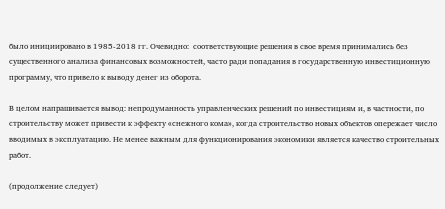было инициировано в 1985-2018 гг. Очевидно:  соответствующие решения в свое время принимались без существенного анализа финансовых возможностей, часто ради попадания в государственную инвестиционную программу, что привело к выводу денег из оборота.

В целом напрашивается вывод: непродуманность управленческих решений по инвестициям и, в частности, по строительству может привести к эффекту «снежного кома», когда строительство новых объектов опережает число вводимых в эксплуатацию. Не менее важным для функционирования экономики является качество строительных работ.

(продолжение следует)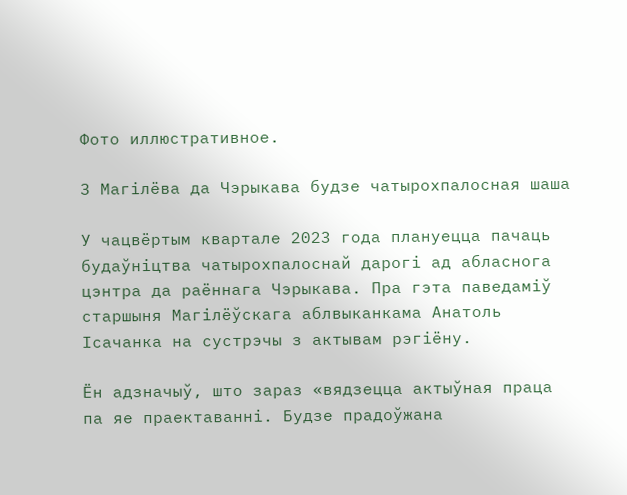Фото иллюстративное.

З Магілёва да Чэрыкава будзе чатырохпалосная шаша

У чацвёртым квартале 2023 года плануецца пачаць будаўніцтва чатырохпалоснай дарогі ад абласнога цэнтра да раённага Чэрыкава. Пра гэта паведаміў старшыня Магілёўскага аблвыканкама Анатоль Ісачанка на сустрэчы з актывам рэгіёну.

Ён адзначыў, што зараз «вядзецца актыўная праца па яе праектаванні. Будзе прадоўжана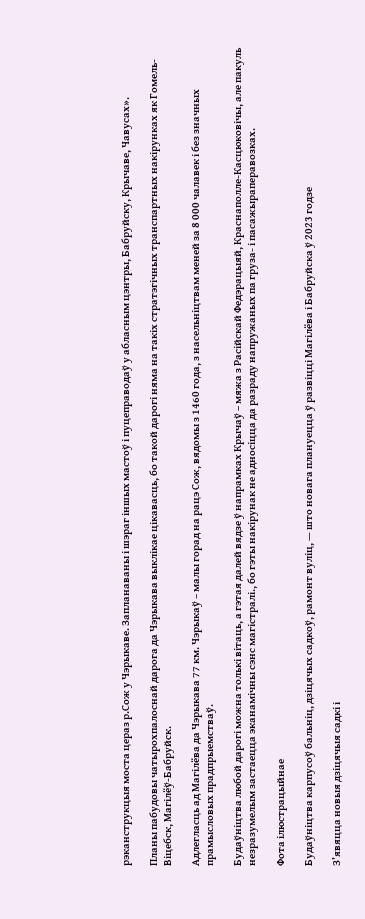рэканструкцыя моста цераз р.Сож у Чэрыкаве. Запланаваны і шэраг іншых мастоў і пуцеправодаў у абласным цэнтры, Бабруйску, Крычаве, Чавусах».

Планы пабудовы чатырохпалоснай дарога да Чэрыкава выклікае цікавасць, бо такой дарогі няма на такіх стратэгічных транспартных накірунках як Гомель-Віцебск, Магілёў-Бабруйск.

Адлегласць ад Магілёва да Чэрыкава 77 км. Чэрыкаў – малы горад на рацэ Сож, вядомы з 1460 года, з насельніцтвам меней за 8 000 чалавек і без значных прамысловых прадпрыемстваў.

Будаўніцтва любой дарогі можна толькі вітаць, а гэтая далей вядзе ў напрамках Крычаў – мяжа з Расійскай Федэрацыяй, Краснаполле-Касцюковічы, але пакуль незразумелым застаецца эканамічны сэнс магістралі., бо гэты накірунак не адносіцца да разраду напружаных па груза- і пасажыраперавозках.

Фота ілюстрацыйнае

Будаўніцтва карпусоў бальніц, дзіцячых садкоў, рамонт вуліц, — што новага плануецца ў развіцці Магілёва і Бабруйска ў 2023 годзе

З’явяцца новыя дзіцячыя садкі і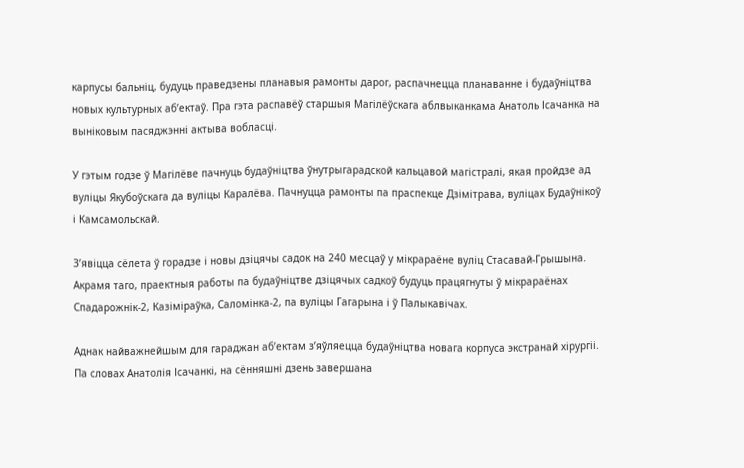карпусы бальніц, будуць праведзены планавыя рамонты дарог, распачнецца планаванне і будаўніцтва новых культурных аб’ектаў. Пра гэта распавёў старшыя Магілёўскага аблвыканкама Анатоль Ісачанка на выніковым пасяджэнні актыва вобласці.

У гэтым годзе ў Магілёве пачнуць будаўніцтва ўнутрыгарадской кальцавой магістралі, якая пройдзе ад вуліцы Якубоўскага да вуліцы Каралёва. Пачнуцца рамонты па праспекце Дзімітрава, вуліцах Будаўнікоў і Камсамольскай.

З’явіцца сёлета ў горадзе і новы дзіцячы садок на 240 месцаў у мікрараёне вуліц Стасавай-Грышына. Акрамя таго, праектныя работы па будаўніцтве дзіцячых садкоў будуць працягнуты ў мікрараёнах Спадарожнік-2, Казіміраўка, Саломінка-2, па вуліцы Гагарына і ў Палыкавічах.

Аднак найважнейшым для гараджан аб’ектам з’яўляецца будаўніцтва новага корпуса экстранай хірургіі. Па словах Анатолія Ісачанкі, на сённяшні дзень завершана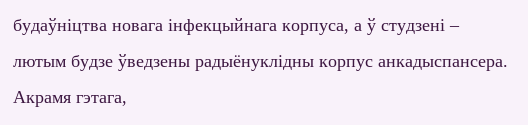будаўніцтва новага інфекцыйнага корпуса, а ў студзені – лютым будзе ўведзены радыёнуклідны корпус анкадыспансера. Акрамя гэтага,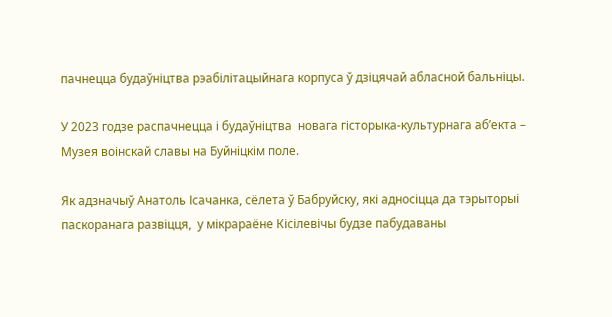пачнецца будаўніцтва рэабілітацыйнага корпуса ў дзіцячай абласной бальніцы.

У 2023 годзе распачнецца і будаўніцтва  новага гісторыка-культурнага аб’екта – Музея воінскай славы на Буйніцкім поле.

Як адзначыў Анатоль Ісачанка, сёлета ў Бабруйску, які адносіцца да тэрыторыі паскоранага развіцця,  у мікрараёне Кісілевічы будзе пабудаваны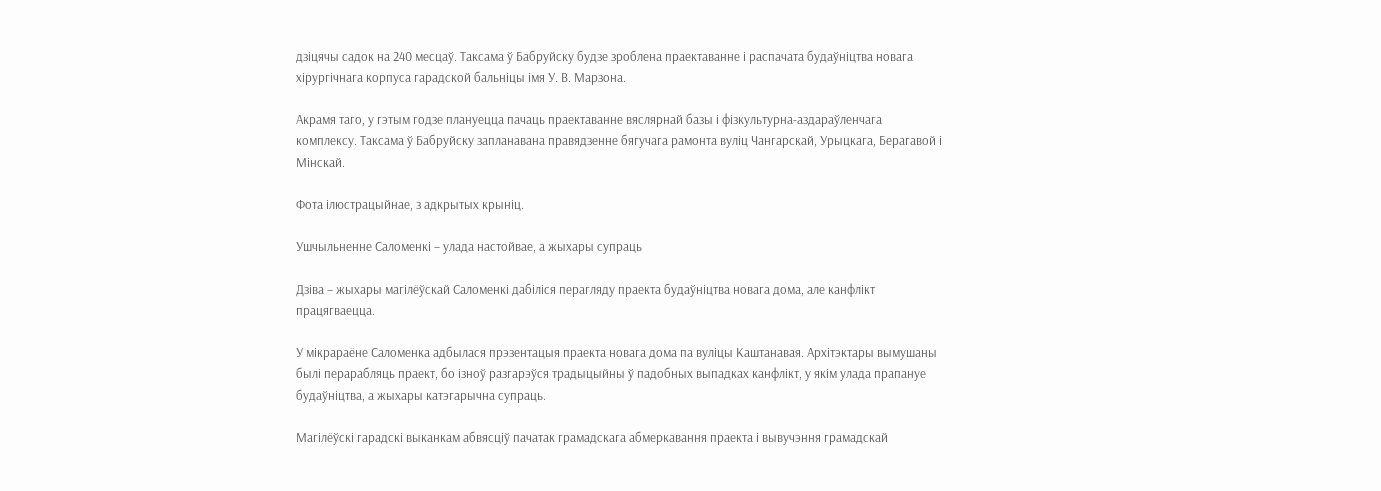дзіцячы садок на 240 месцаў. Таксама ў Бабруйску будзе зроблена праектаванне і распачата будаўніцтва новага хірургічнага корпуса гарадской бальніцы імя У. В. Марзона.

Акрамя таго, у гэтым годзе плануецца пачаць праектаванне вяслярнай базы і фізкультурна-аздараўленчага комплексу. Таксама ў Бабруйску запланавана правядзенне бягучага рамонта вуліц Чангарскай, Урыцкага, Берагавой і Мінскай.

Фота ілюстрацыйнае, з адкрытых крыніц.

Ушчыльненне Саломенкі – улада настойвае, а жыхары супраць

Дзіва – жыхары магілёўскай Саломенкі дабіліся перагляду праекта будаўніцтва новага дома, але канфлікт працягваецца.

У мікрараёне Саломенка адбылася прэзентацыя праекта новага дома па вуліцы Каштанавая. Архітэктары вымушаны былі перарабляць праект, бо ізноў разгарэўся традыцыйны ў падобных выпадках канфлікт, у якім улада прапануе будаўніцтва, а жыхары катэгарычна супраць.

Магілёўскі гарадскі выканкам абвясціў пачатак грамадскага абмеркавання праекта і вывучэння грамадскай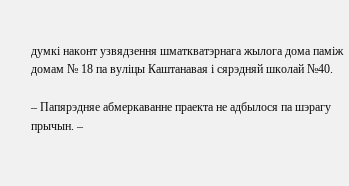думкі наконт узвядзення шматкватэрнага жылога дома паміж домам № 18 па вуліцы Каштанавая і сярэдняй школай №40.

– Папярэдняе абмеркаванне праекта не адбылося па шэрагу прычын. –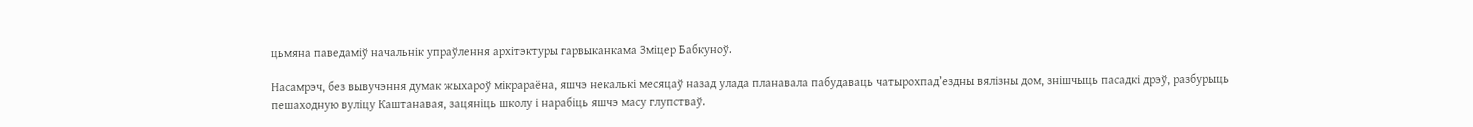цьмяна паведаміў начальнік упраўлення архітэктуры гарвыканкама Зміцер Бабкуноў.

Насамрэч, без вывучэння думак жыхароў мікрараёна, яшчэ некалькі месяцаў назад улада планавала пабудаваць чатырохпад’ездны вялізны дом, знішчыць пасадкі дрэў, разбурыць пешаходную вуліцу Каштанавая, зацяніць школу і нарабіць яшчэ масу глупстваў.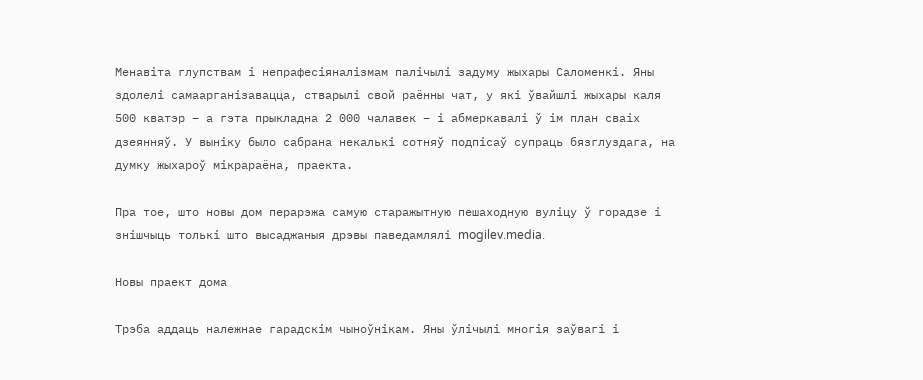Менавіта глупствам і непрафесіяналізмам палічылі задуму жыхары Саломенкі. Яны здолелі самаарганізавацца, стварылі свой раённы чат, у які ўвайшлі жыхары каля 500 кватэр – а гэта прыкладна 2 000 чалавек – і абмеркавалі ў ім план сваіх дзеянняў. У выніку было сабрана некалькі сотняў подпісаў супраць бязглуздага, на думку жыхароў мікрараёна, праекта.

Пра тое, што новы дом перарэжа самую старажытную пешаходную вуліцу ў горадзе і знішчыць толькі што высаджаныя дрэвы паведамлялі mogilev.media.

Новы праект дома

Трэба аддаць належнае гарадскім чыноўнікам. Яны ўлічылі многія заўвагі і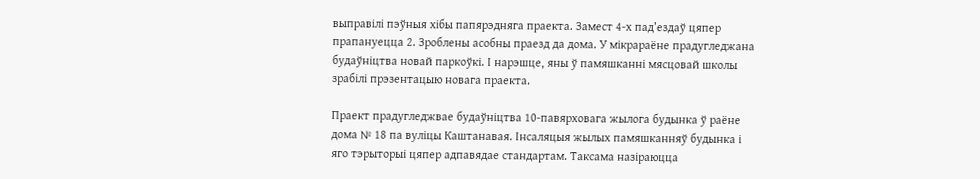выправілі пэўныя хібы папярэдняга праекта. Замест 4-х пад’ездаў цяпер прапануецца 2. Зроблены асобны праезд да дома. У мікрараёне прадугледжана будаўніцтва новай паркоўкі. І нарэшце, яны ў памяшканні мясцовай школы зрабілі прэзентацыю новага праекта.

Праект прадугледжвае будаўніцтва 10-павярховага жылога будынка ў раёне дома № 18 па вуліцы Каштанавая. Інсаляцыя жылых памяшканняў будынка і яго тэрыторыі цяпер адпавядае стандартам. Таксама назіраюцца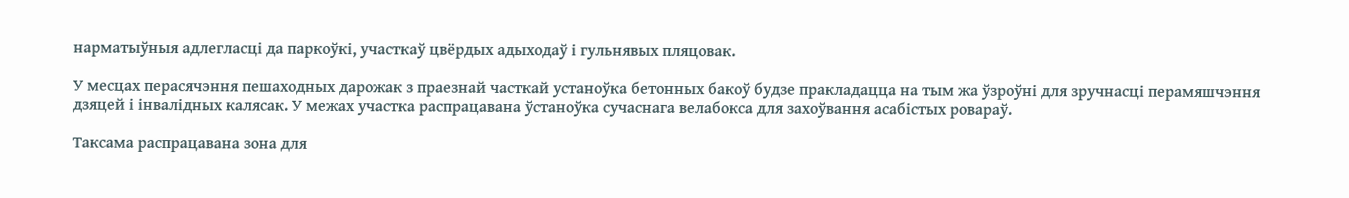нарматыўныя адлегласці да паркоўкі, участкаў цвёрдых адыходаў і гульнявых пляцовак.

У месцах перасячэння пешаходных дарожак з праезнай часткай устаноўка бетонных бакоў будзе пракладацца на тым жа ўзроўні для зручнасці перамяшчэння дзяцей і інвалідных калясак. У межах участка распрацавана ўстаноўка сучаснага велабокса для захоўвання асабістых ровараў.

Таксама распрацавана зона для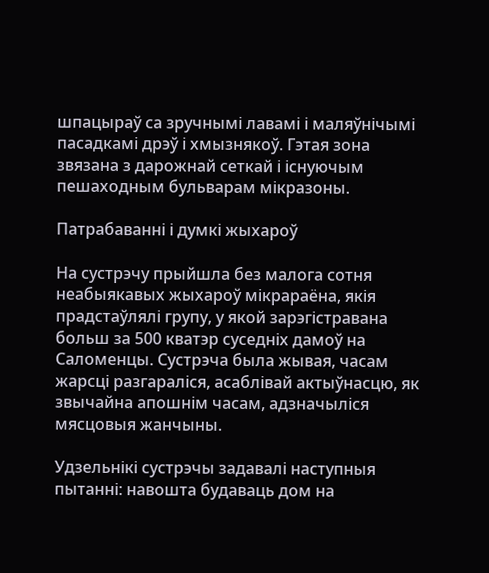шпацыраў са зручнымі лавамі і маляўнічымі пасадкамі дрэў і хмызнякоў. Гэтая зона звязана з дарожнай сеткай і існуючым пешаходным бульварам мікразоны.

Патрабаванні і думкі жыхароў

На сустрэчу прыйшла без малога сотня неабыякавых жыхароў мікрараёна, якія  прадстаўлялі групу, у якой зарэгістравана больш за 500 кватэр суседніх дамоў на Саломенцы. Сустрэча была жывая, часам жарсці разгараліся, асаблівай актыўнасцю, як звычайна апошнім часам, адзначыліся мясцовыя жанчыны.

Удзельнікі сустрэчы задавалі наступныя пытанні: навошта будаваць дом на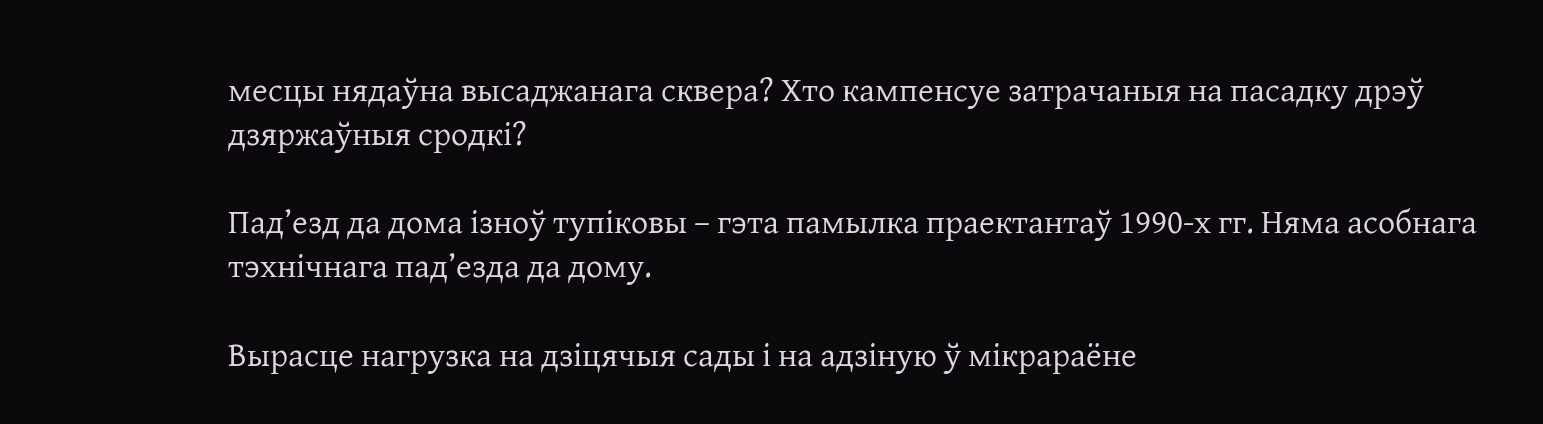месцы нядаўна высаджанага сквера? Хто кампенсуе затрачаныя на пасадку дрэў дзяржаўныя сродкі?

Пад’езд да дома ізноў тупіковы – гэта памылка праектантаў 1990-х гг. Няма асобнага тэхнічнага пад’езда да дому.

Вырасце нагрузка на дзіцячыя сады і на адзіную ў мікрараёне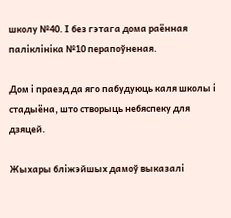школу №40. І без гэтага дома раённая паліклініка №10 перапоўненая.

Дом і праезд да яго пабудуюць каля школы і стадыёна, што створыць небяспеку для дзяцей.

Жыхары бліжэйшых дамоў выказалі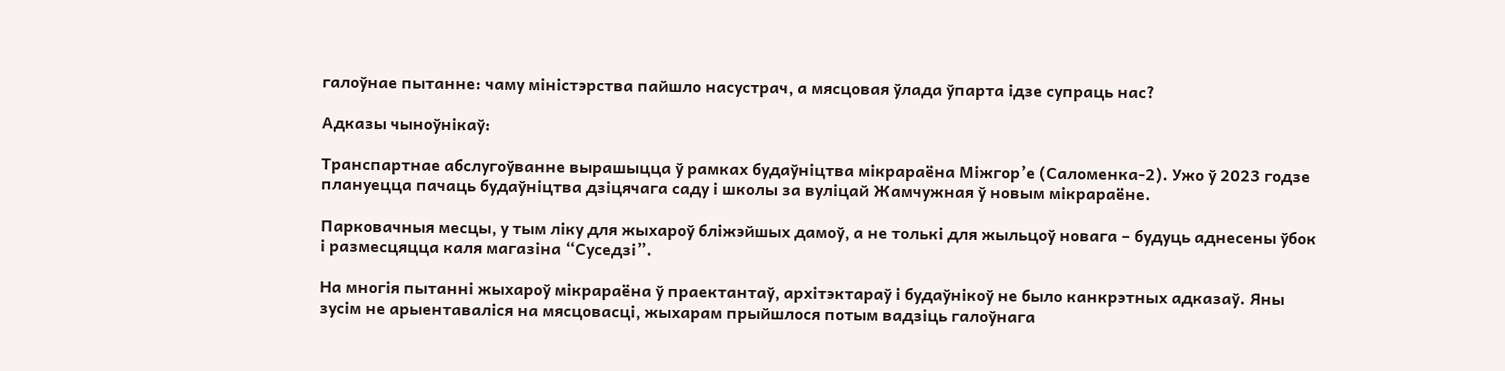галоўнае пытанне: чаму міністэрства пайшло насустрач, а мясцовая ўлада ўпарта ідзе супраць нас?

Адказы чыноўнікаў:

Транспартнае абслугоўванне вырашыцца ў рамках будаўніцтва мікрараёна Міжгор’е (Саломенка-2). Ужо ў 2023 годзе плануецца пачаць будаўніцтва дзіцячага саду і школы за вуліцай Жамчужная ў новым мікрараёне.

Парковачныя месцы, у тым ліку для жыхароў бліжэйшых дамоў, а не толькі для жыльцоў новага – будуць аднесены ўбок і размесцяцца каля магазіна “Суседзі”.

На многія пытанні жыхароў мікрараёна ў праектантаў, архітэктараў і будаўнікоў не было канкрэтных адказаў. Яны зусім не арыентаваліся на мясцовасці, жыхарам прыйшлося потым вадзіць галоўнага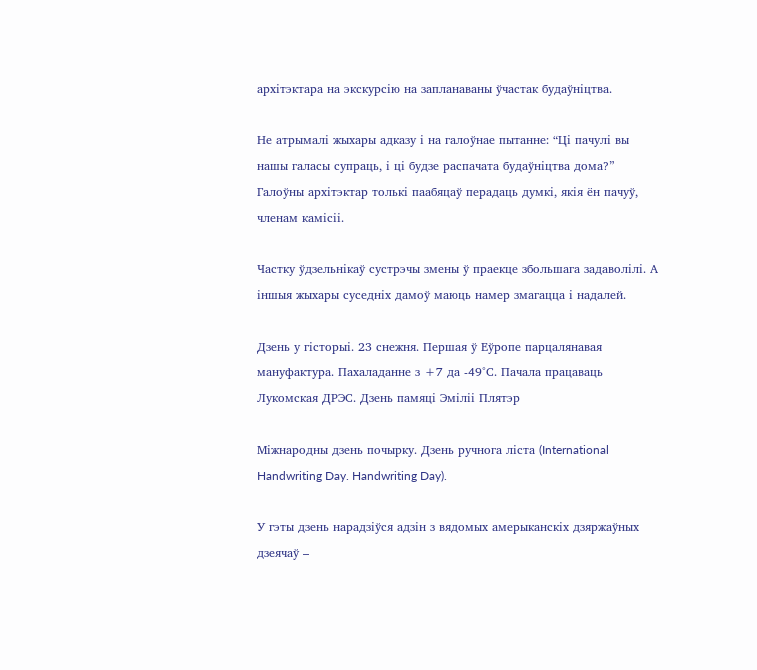архітэктара на экскурсію на запланаваны ўчастак будаўніцтва.

Не атрымалі жыхары адказу і на галоўнае пытанне: “Ці пачулі вы нашы галасы супраць, і ці будзе распачата будаўніцтва дома?” Галоўны архітэктар толькі паабяцаў перадаць думкі, якія ён пачуў, членам камісіі.

Частку ўдзельнікаў сустрэчы змены ў праекце збольшага задаволілі. А іншыя жыхары суседніх дамоў маюць намер змагацца і надалей.

Дзень у гісторыі. 23 снежня. Першая ў Еўропе парцалянавая мануфактура. Пахаладанне з +7 да -49°С. Пачала працаваць Лукомская ДРЭС. Дзень памяці Эміліі Плятэр

Міжнародны дзень почырку. Дзень ручнога ліста (International Handwriting Day. Handwriting Day).

У гэты дзень нарадзіўся адзін з вядомых амерыканскіх дзяржаўных дзеячаў –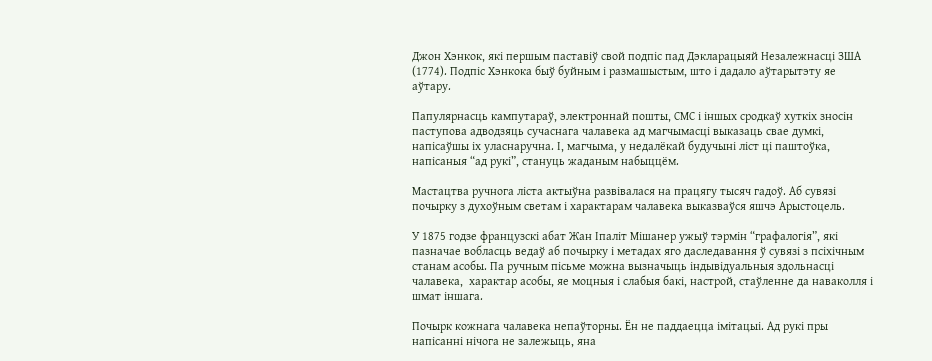Джон Хэнкок, які першым паставіў свой подпіс пад Дэкларацыяй Незалежнасці ЗША (1774). Подпіс Хэнкока быў буйным і размашыстым, што і дадало аўтарытэту яе аўтару.

Папулярнасць кампутараў, электроннай пошты, СМС і іншых сродкаў хуткіх зносін паступова адводзяць сучаснага чалавека ад магчымасці выказаць свае думкі, напісаўшы іх уласнаручна. І, магчыма, у недалёкай будучыні ліст ці паштоўка, напісаныя “ад рукі”, стануць жаданым набыццём.

Мастацтва ручнога ліста актыўна развівалася на працягу тысяч гадоў. Аб сувязі почырку з духоўным светам і характарам чалавека выказваўся яшчэ Арыстоцель.

У 1875 годзе французскі абат Жан Іпаліт Мішанер ужыў тэрмін “графалогія”, які пазначае вобласць ведаў аб почырку і метадах яго даследавання ў сувязі з псіхічным станам асобы. Па ручным пісьме можна вызначыць індывідуальныя здольнасці чалавека,  характар асобы, яе моцныя і слабыя бакі, настрой, стаўленне да наваколля і шмат іншага.

Почырк кожнага чалавека непаўторны. Ён не паддаецца імітацыі. Ад рукі пры напісанні нічога не залежыць, яна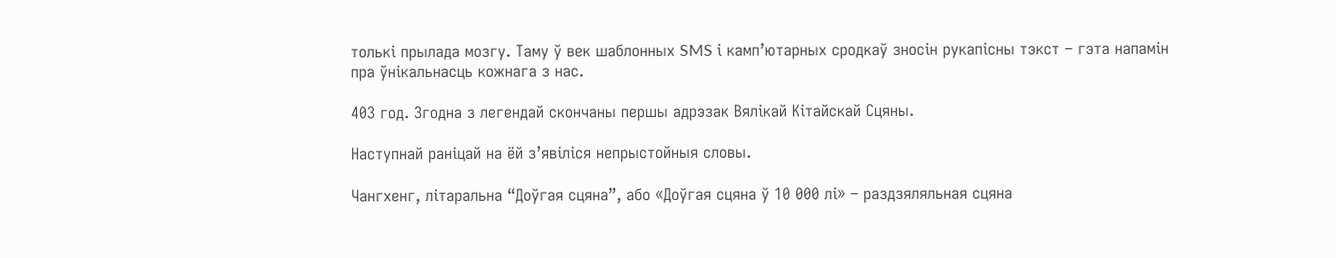толькі прылада мозгу. Таму ў век шаблонных SMS і камп’ютарных сродкаў зносін рукапісны тэкст – гэта напамін пра ўнікальнасць кожнага з нас.

403 год. Згодна з легендай скончаны першы адрэзак Вялікай Кітайскай Сцяны.

Наступнай раніцай на ёй з’явіліся непрыстойныя словы.

Чангхенг, літаральна “Доўгая сцяна”, або «Доўгая сцяна ў 10 000 лі» – раздзяляльная сцяна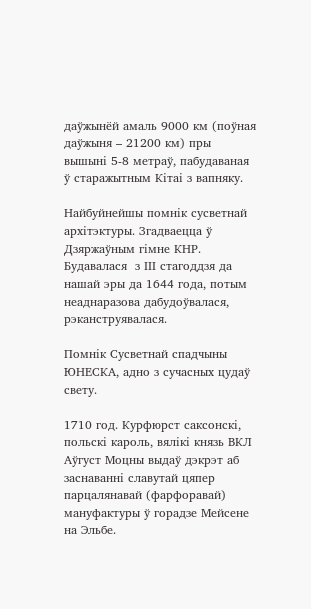даўжынёй амаль 9000 км (поўная даўжыня – 21200 км) пры вышыні 5-8 метраў, пабудаваная ў старажытным Кітаі з вапняку.

Найбуйнейшы помнік сусветнай архітэктуры. Згадваецца ў Дзяржаўным гімне КНР. Будавалася  з ІІІ стагоддзя да нашай эры да 1644 года, потым неаднаразова дабудоўвалася, рэканструявалася.

Помнік Сусветнай спадчыны ЮНЕСКА, адно з сучасных цудаў свету.

1710 год. Курфюрст саксонскі, польскі кароль, вялікі князь ВКЛ Аўгуст Моцны выдаў дэкрэт аб заснаванні славутай цяпер парцалянавай (фарфоравай) мануфактуры ў горадзе Мейсене на Эльбе.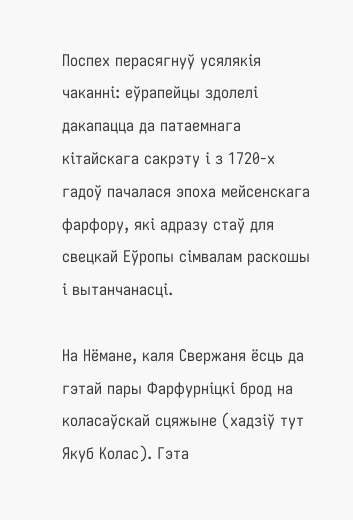Поспех перасягнуў усялякія чаканні: еўрапейцы здолелі дакапацца да патаемнага кітайскага сакрэту і з 1720-х гадоў пачалася эпоха мейсенскага фарфору, які адразу стаў для свецкай Еўропы сімвалам раскошы і вытанчанасці.

На Нёмане, каля Свержаня ёсць да гэтай пары Фарфурніцкі брод на коласаўскай сцяжыне (хадзіў тут Якуб Колас). Гэта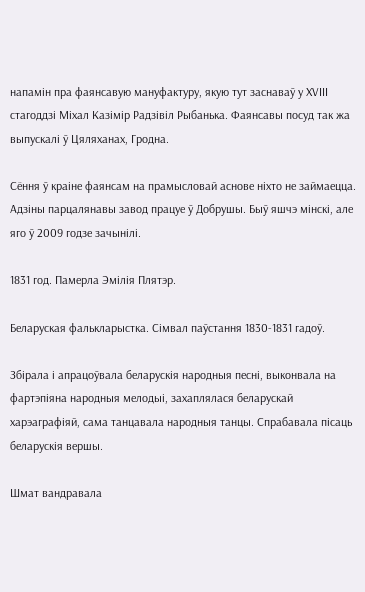напамін пра фаянсавую мануфактуру, якую тут заснаваў у XVIII стагоддзі Міхал Казімір Радзівіл Рыбанька. Фаянсавы посуд так жа выпускалі ў Цяляханах, Гродна.

Сёння ў краіне фаянсам на прамысловай аснове ніхто не займаецца. Адзіны парцалянавы завод працуе ў Добрушы. Быў яшчэ мінскі, але яго ў 2009 годзе зачынілі.

1831 год. Памерла Эмілія Плятэр.

Беларуская фалькларыстка. Сімвал паўстання 1830-1831 гадоў.

Збірала і апрацоўвала беларускія народныя песні, выконвала на фартэпіяна народныя мелодыі, захаплялася беларускай харэаграфіяй, сама танцавала народныя танцы. Спрабавала пісаць беларускія вершы.

Шмат вандравала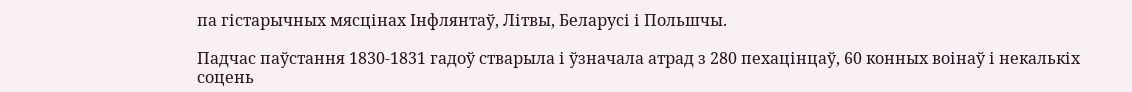па гістарычных мясцінах Інфлянтаў, Літвы, Беларусі і Польшчы.

Падчас паўстання 1830-1831 гадоў стварыла і ўзначала атрад з 280 пехацінцаў, 60 конных воінаў і некалькіх соцень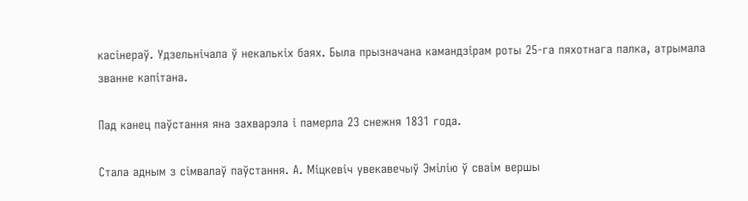касінераў. Удзельнічала ў некалькіх баях. Была прызначана камандзірам роты 25-га пяхотнага палка, атрымала званне капітана.

Пад канец паўстання яна захварэла і памерла 23 снежня 1831 года.

Стала адным з сімвалаў паўстання. А. Міцкевіч увекавечыў Эмілію ў сваім вершы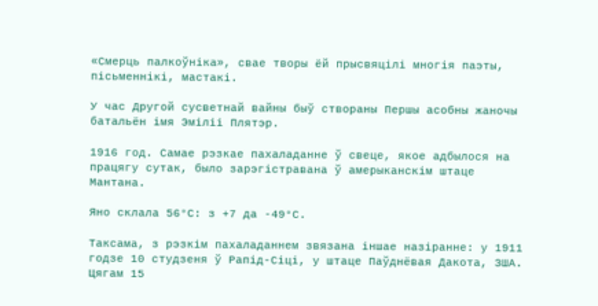«Смерць палкоўніка», свае творы ёй прысвяцілі многія паэты, пісьменнікі, мастакі.

У час Другой сусветнай вайны быў створаны Першы асобны жаночы батальён імя Эміліі Плятэр.

1916 год. Самае рэзкае пахаладанне ў свеце, якое адбылося на працягу сутак, было зарэгістравана ў амерыканскім штаце Мантана.

Яно склала 56°С: з +7 да -49°С.

Таксама, з рэзкім пахаладаннем звязана іншае назіранне: у 1911 годзе 10 студзеня ў Рапід-Сіці, у штаце Паўднёвая Дакота, ЗША. Цягам 15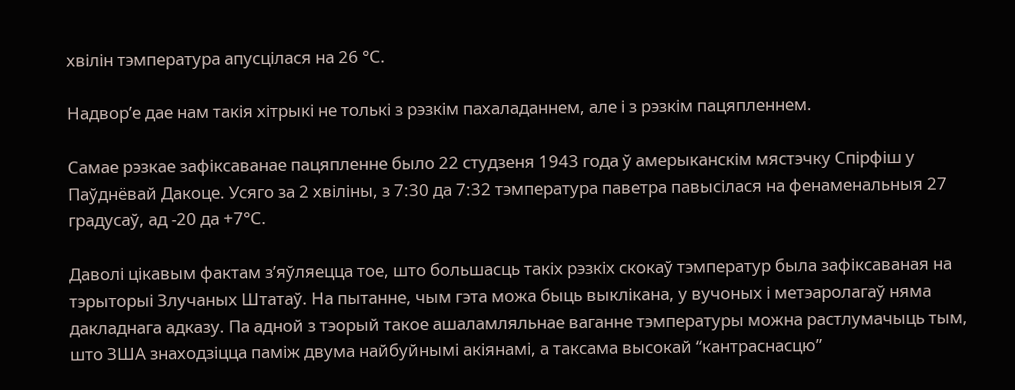хвілін тэмпература апусцілася на 26 °С.

Надвор’е дае нам такія хітрыкі не толькі з рэзкім пахаладаннем, але і з рэзкім пацяпленнем.

Самае рэзкае зафіксаванае пацяпленне было 22 студзеня 1943 года ў амерыканскім мястэчку Спірфіш у Паўднёвай Дакоце. Усяго за 2 хвіліны, з 7:30 да 7:32 тэмпература паветра павысілася на фенаменальныя 27 градусаў, ад -20 да +7°С.

Даволі цікавым фактам з’яўляецца тое, што большасць такіх рэзкіх скокаў тэмператур была зафіксаваная на тэрыторыі Злучаных Штатаў. На пытанне, чым гэта можа быць выклікана, у вучоных і метэаролагаў няма дакладнага адказу. Па адной з тэорый такое ашаламляльнае ваганне тэмпературы можна растлумачыць тым, што ЗША знаходзіцца паміж двума найбуйнымі акіянамі, а таксама высокай “кантраснасцю”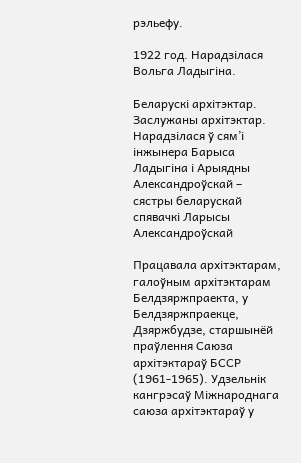рэльефу.

1922 год. Нарадзілася Вольга Ладыгіна.

Беларускі архітэктар. Заслужаны архітэктар. Нарадзілася ў сям’і інжынера Барыса Ладыгіна і Арыядны  Александроўскай – сястры беларускай спявачкі Ларысы Александроўскай

Працавала архітэктарам, галоўным архітэктарам Белдзяржпраекта, у Белдзяржпраекце, Дзяржбудзе, старшынёй праўлення Саюза архітэктараў БССР (1961-1965). Удзельнік кангрэсаў Міжнароднага саюза архітэктараў у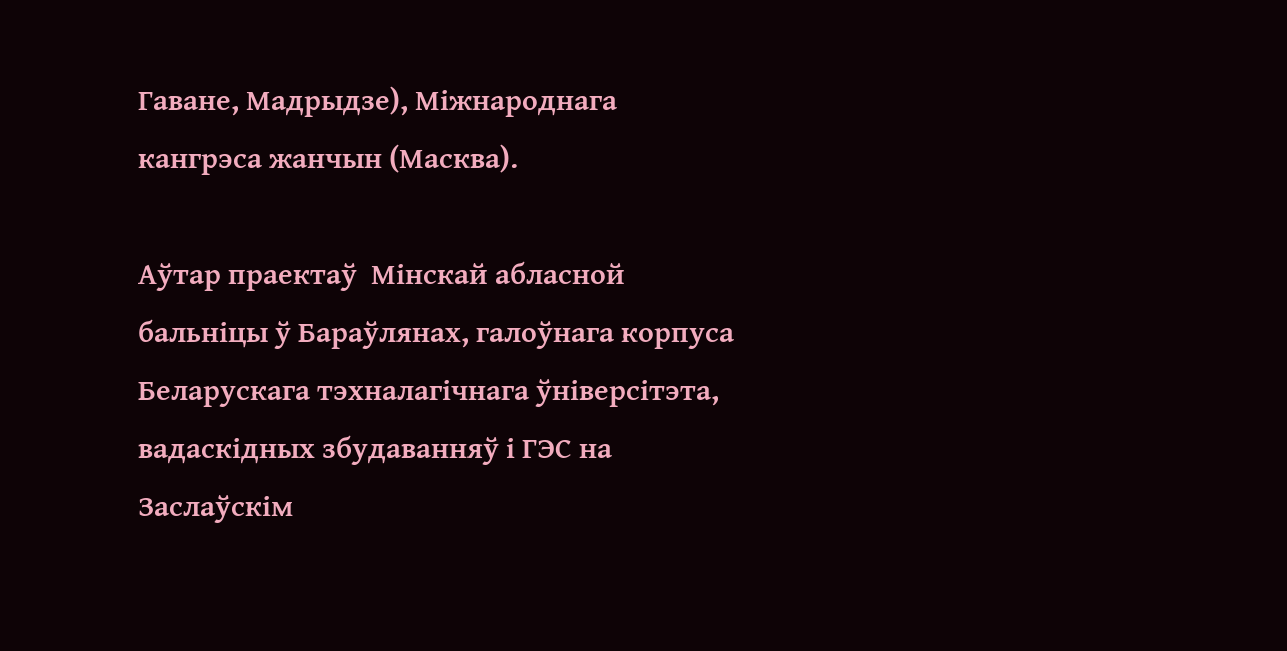Гаване, Мадрыдзе), Міжнароднага кангрэса жанчын (Масква).

Аўтар праектаў  Мінскай абласной бальніцы ў Бараўлянах, галоўнага корпуса Беларускага тэхналагічнага ўніверсітэта, вадаскідных збудаванняў і ГЭС на Заслаўскім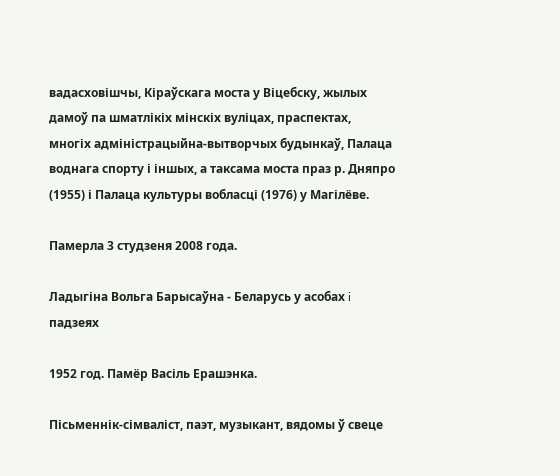вадасховішчы, Кіраўскага моста у Віцебску, жылых дамоў па шматлікіх мінскіх вуліцах, праспектах, многіх адміністрацыйна-вытворчых будынкаў, Палаца воднага спорту і іншых, а таксама моста праз р. Дняпро (1955) і Палаца культуры вобласці (1976) у Магілёве.

Памерла 3 студзеня 2008 года.

Ладыгіна Вольга Барысаўна - Беларусь у асобах i падзеях

1952 год. Памёр Васіль Ерашэнка.

Пісьменнік-сімваліст, паэт, музыкант, вядомы ў свеце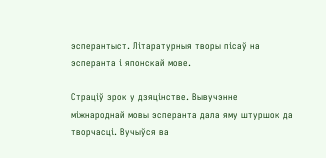эсперантыст. Літаратурныя творы пісаў на эсперанта і японскай мове.

Страціў зрок у дзяцінстве. Вывучэнне міжнароднай мовы эсперанта дала яму штуршок да творчасці. Вучыўся ва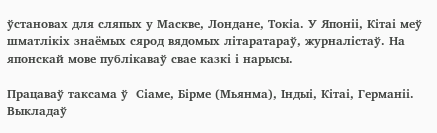ўстановах для сляпых у Маскве, Лондане, Токіа. У Японіі, Кітаі меў шматлікіх знаёмых сярод вядомых літаратараў, журналістаў. На японскай мове публікаваў свае казкі і нарысы.

Працаваў таксама ў  Сіаме, Бірме (Мьянма), Індыі, Кітаі, Германіі. Выкладаў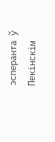эсперанта ў Пекінскім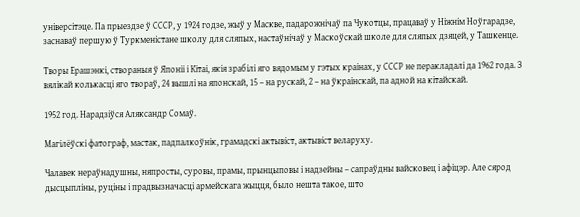універсітэце. Па прыездзе ў СССР, у 1924 годзе, жыў у Маскве, падарожнічаў па Чукотцы, працаваў у Ніжнім Ноўгарадзе, заснаваў першую ў Туркменістане школу для сляпых, настаўнічаў у Маскоўскай школе для сляпых дзяцей, у Ташкенце.

Творы Ерашэнкі, створаныя ў Японіі і Кітаі, якія зрабілі яго вядомым у гэтых краінах, у СССР не перакладалі да 1962 года. З вялікай колькасці яго твораў, 24 вышлі на японскай, 15 – на рускай, 2 – на ўкраінскай, па адной на кітайскай.

1952 год. Нарадзіўся Аляксандр Сомаў.

Магілёўскі фатограф, мастак, падпалкоўнік, грамадскі актывіст, актывіст веларуху.

Чалавек нераўнадушны, няпросты, суровы, прамы, прынцыповы і надзейны – сапраўдны вайсковец і афіцэр. Але сярод дысцыпліны, руціны і прадвызначасці армейскага жыцця, было нешта такое, што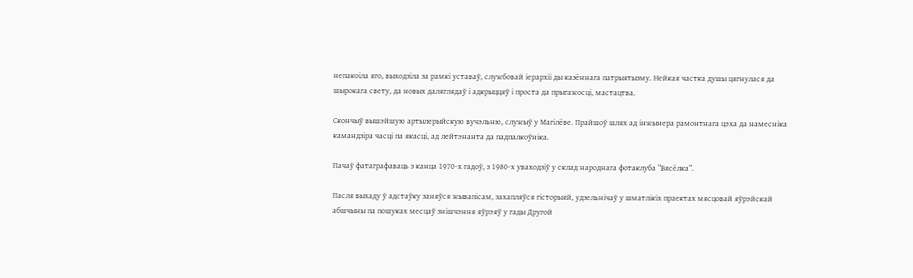непакоіла яго, выходзіла за рамкі уставаў, службовай іерархіі ды казённага патрыятызму. Нейкая частка душы цягнулася да шырокага свету, да новых даляглядаў і адкрыццяў і проста да прыгажосці, мастацтва.

Скончыў вышэйшую артылерыйскую вучэльню, служыў у Магілёве. Прайшоў шлях ад інжынера рамонтнага цэха да намесніка камандзіра часці па якасці, ад лейтэнанта да падпалкоўніка.

Пачаў фатаграфаваць з канца 1970-х гадоў, з 1980-х уваходзіў у склад народнага фотаклуба “Вясёлка”.

Пасля выхаду ў адстаўку заняўся жывапісам, захапляўся гісторыяй, удзельнічаў у шматлікіх праектах мясцовай яўрэйскай абшчыны па пошуках месцаў знішчэння яўрэяў у гады Другой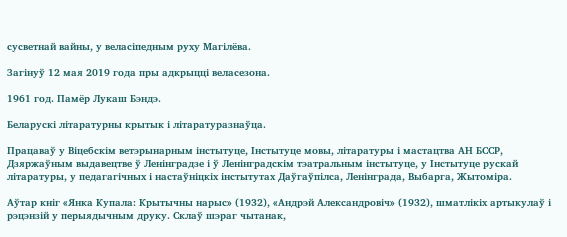сусветнай вайны, у веласіпедным руху Магілёва.

Загінуў 12 мая 2019 года пры адкрыцці веласезона.

1961 год. Памёр Лукаш Бэндэ.

Беларускі літаратурны крытык і літаратуразнаўца.

Працаваў у Віцебскім ветэрынарным інстытуце, Інстытуце мовы, літаратуры і мастацтва АН БССР, Дзяржаўным выдавецтве ў Ленінградзе і ў Ленінградскім тэатральным інстытуце, у Інстытуце рускай літаратуры, у педагагічных і настаўніцкіх інстытутах Даўгаўпілса, Ленінграда, Выбарга, Жытоміра.

Аўтар кніг «Янка Купала: Крытычны нарыс» (1932), «Андрэй Александровіч» (1932), шматлікіх артыкулаў і рэцэнзій у перыядычным друку. Склаў шэраг чытанак,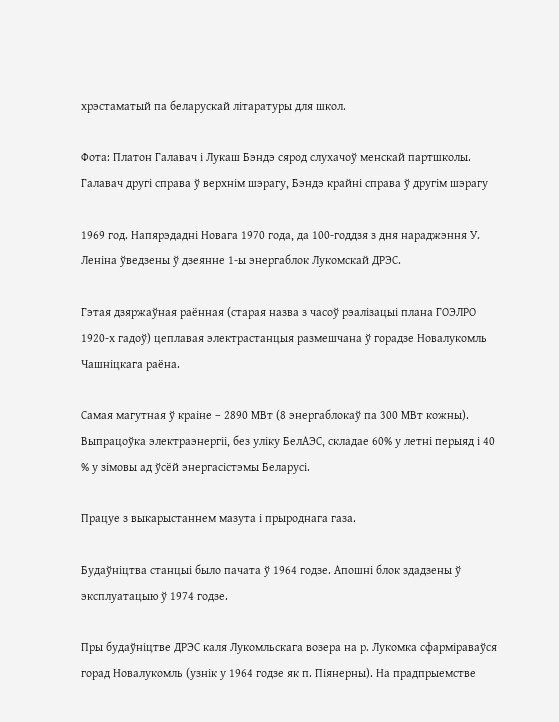хрэстаматый па беларускай літаратуры для школ.

Фота: Платон Галавач і Лукаш Бэндэ сярод слухачоў менскай партшколы. Галавач другі справа ў верхнім шэрагу, Бэндэ крайні справа ў другім шэрагу

1969 год. Напярэдадні Новага 1970 года, да 100-годдзя з дня нараджэння У. Леніна ўведзены ў дзеянне 1-ы энергаблок Лукомскай ДРЭС.

Гэтая дзяржаўная раённая (старая назва з часоў рэалізацыі плана ГОЭЛРО 1920-х гадоў) цеплавая электрастанцыя размешчана ў горадзе Новалукомль Чашніцкага раёна.

Самая магутная ў краіне – 2890 МВт (8 энергаблокаў па 300 МВт кожны). Выпрацоўка электраэнергіі, без уліку БелАЭС, складае 60% у летні перыяд і 40 % у зімовы ад ўсёй энергасістэмы Беларусі.

Працуе з выкарыстаннем мазута і прыроднага газа.

Будаўніцтва станцыі было пачата ў 1964 годзе. Апошні блок здадзены ў эксплуатацыю ў 1974 годзе.

Пры будаўніцтве ДРЭС каля Лукомльскага возера на р. Лукомка сфарміраваўся горад Новалукомль (узнік у 1964 годзе як п. Піянерны). На прадпрыемстве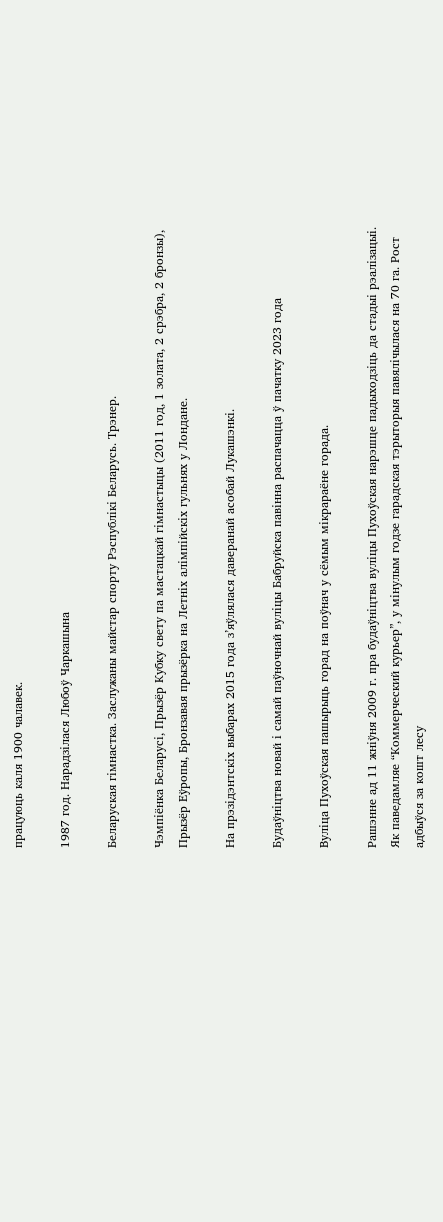працуюць каля 1900 чалавек.

1987 год. Нарадзілася Любоў Чаркашына

Беларуская гімнастка. Заслужаны майстар спорту Рэспублікі Беларусь. Трэнер.

Чэмпіёнка Беларусі, Прызёр Кубку свету па мастацкай гімнастыцы (2011 год, 1 золата, 2 срэбра, 2 бронзы),  Прызёр Еўропы, Бронзавая прызёрка на Летніх алімпійскіх гульнях у Лондане.

На прэзідэнтскіх выбарах 2015 года з’яўлялася даверанай асобай Лукашэнкі.

Будаўніцтва новай і самай паўночнай вуліцы Бабруйска павінна распачацца ў пачатку 2023 года

Вуліца Пухоўская пашырыць горад на поўнач у сёмым мікрараёне горада.

Рашэнне ад 11 жніўня 2009 г. пра будаўніцтва вуліцы Пухоўская нарэшце падыходзіць да стадыі рэалізацыі. Як паведамляе “Коммерческий курьер”, у мінулым годзе гарадская тэрыторыя павялічылася на 70 га. Рост адбыўся за кошт лесу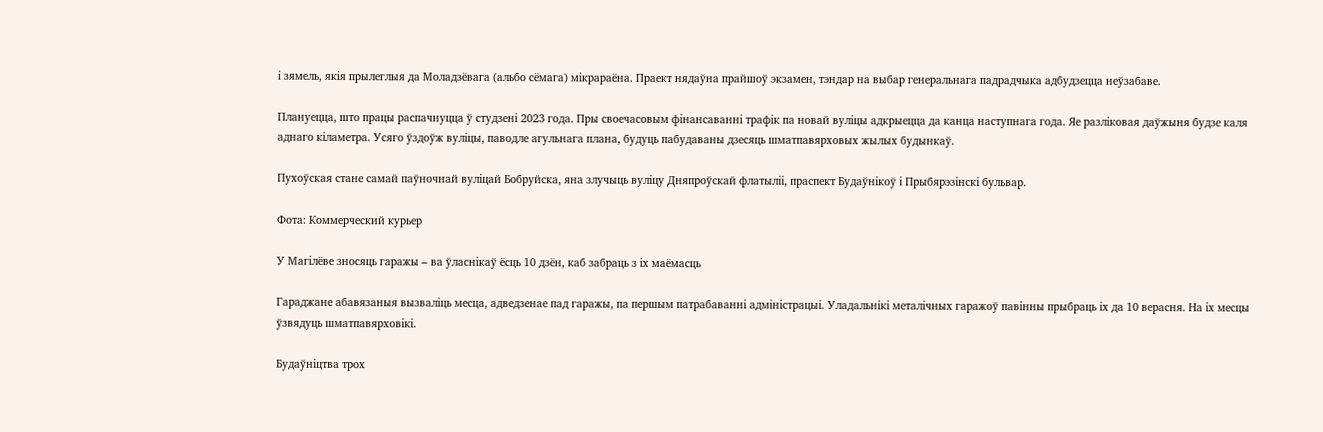і зямель, якія прылеглыя да Моладзёвага (альбо сёмага) мікрараёна. Праект нядаўна прайшоў экзамен, тэндар на выбар генеральнага падрадчыка адбудзецца неўзабаве.

Плануецца, што працы распачнуцца ў студзені 2023 года. Пры своечасовым фінансаванні трафік па новай вуліцы адкрыецца да канца наступнага года. Яе разліковая даўжыня будзе каля аднаго кіламетра. Усяго ўздоўж вуліцы, паводле агульнага плана, будуць пабудаваны дзесяць шматпавярховых жылых будынкаў.

Пухоўская стане самай паўночнай вуліцай Бобруйска, яна злучыць вуліцу Дняпроўскай флатыліі, праспект Будаўнікоў і Прыбярэзінскі бульвар.

Фота: Коммерческий курьер

У Магілёве зносяць гаражы – ва ўласнікаў ёсць 10 дзён, каб забраць з іх маёмасць

Гараджане абавязаныя вызваліць месца, адведзенае пад гаражы, па першым патрабаванні адміністрацыі. Уладальнікі металічных гаражоў павінны прыбраць іх да 10 верасня. На іх месцы ўзвядуць шматпавярховікі.

Будаўніцтва трох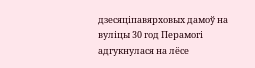дзесяціпавярховых дамоў на вуліцы 30 год Перамогі адгукнулася на лёсе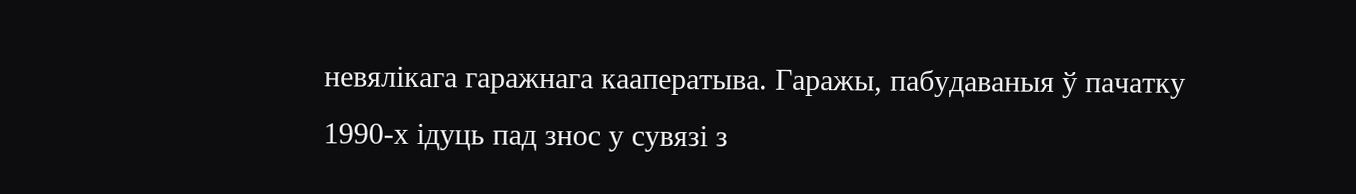невялікага гаражнага кааператыва. Гаражы, пабудаваныя ў пачатку 1990-х ідуць пад знос у сувязі з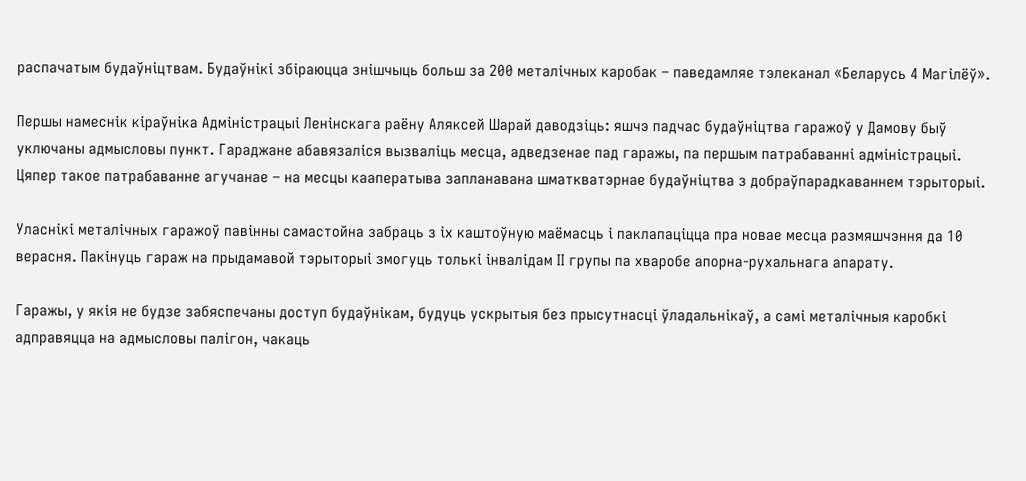распачатым будаўніцтвам. Будаўнікі збіраюцца знішчыць больш за 200 металічных каробак – паведамляе тэлеканал «Беларусь 4 Магілёў».

Першы намеснік кіраўніка Адміністрацыі Ленінскага раёну Аляксей Шарай даводзіць: яшчэ падчас будаўніцтва гаражоў у Дамову быў уключаны адмысловы пункт. Гараджане абавязаліся вызваліць месца, адведзенае пад гаражы, па першым патрабаванні адміністрацыі. Цяпер такое патрабаванне агучанае – на месцы кааператыва запланавана шматкватэрнае будаўніцтва з добраўпарадкаваннем тэрыторыі.

Уласнікі металічных гаражоў павінны самастойна забраць з іх каштоўную маёмасць і паклапаціцца пра новае месца размяшчэння да 10 верасня. Пакінуць гараж на прыдамавой тэрыторыі змогуць толькі інвалідам ІІ групы па хваробе апорна-рухальнага апарату.

Гаражы, у якія не будзе забяспечаны доступ будаўнікам, будуць ускрытыя без прысутнасці ўладальнікаў, а самі металічныя каробкі адправяцца на адмысловы палігон, чакаць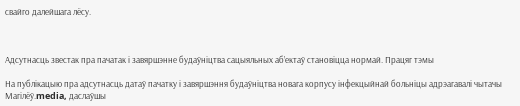свайго далейшага лёсу.



Адсутнасць звестак пра пачатак і завяршэнне будаўніцтва сацыяльных аб’ектаў становіцца нормай. Працяг тэмы

На публікацыю пра адсутнасць датаў пачатку і завяршэння будаўніцтва новага корпусу інфекцыйнай больніцы адрэагавалі чытачы Магілёў.media, даслаўшы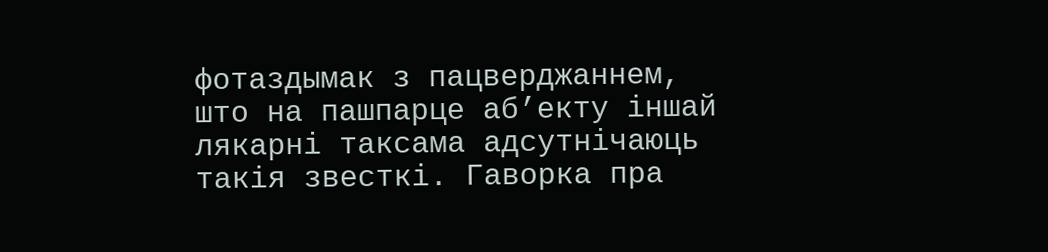фотаздымак з пацверджаннем, што на пашпарце аб’екту іншай лякарні таксама адсутнічаюць такія звесткі. Гаворка пра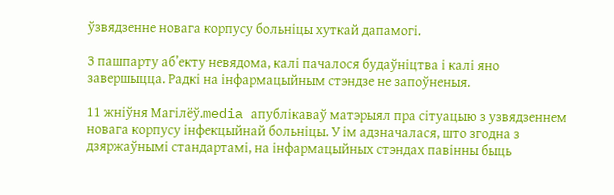ўзвядзенне новага корпусу больніцы хуткай дапамогі.

З пашпарту аб’екту невядома, калі пачалося будаўніцтва і калі яно завершыцца. Радкі на інфармацыйным стэндзе не запоўненыя.

11 жніўня Магілёў.media апублікаваў матэрыял пра сітуацыю з узвядзеннем новага корпусу інфекцыйнай больніцы. У ім адзначалася, што згодна з дзяржаўнымі стандартамі, на інфармацыйных стэндах павінны быць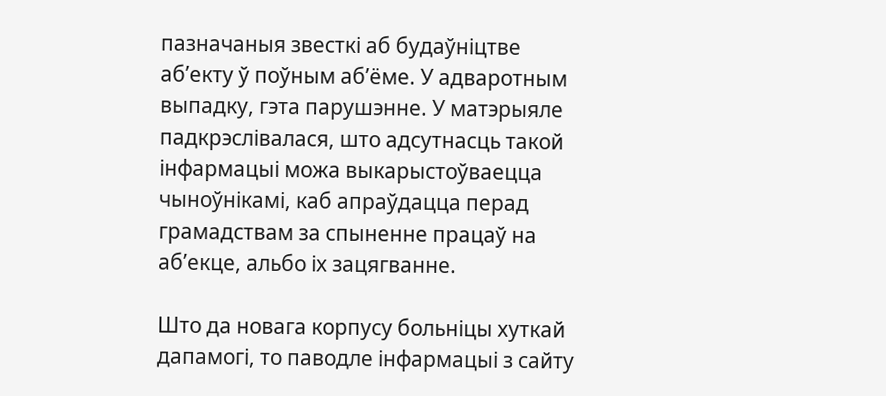пазначаныя звесткі аб будаўніцтве аб’екту ў поўным аб’ёме. У адваротным выпадку, гэта парушэнне. У матэрыяле падкрэслівалася, што адсутнасць такой інфармацыі можа выкарыстоўваецца чыноўнікамі, каб апраўдацца перад грамадствам за спыненне працаў на аб’екце, альбо іх зацягванне.

Што да новага корпусу больніцы хуткай дапамогі, то паводле інфармацыі з сайту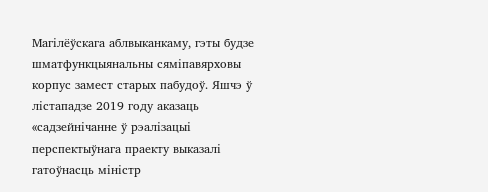Магілёўскага аблвыканкаму, гэты будзе шматфункцыянальны сяміпавярховы корпус замест старых пабудоў. Яшчэ ў лістападзе 2019 году аказаць «садзейнічанне ў рэалізацыі перспектыўнага праекту выказалі гатоўнасць міністр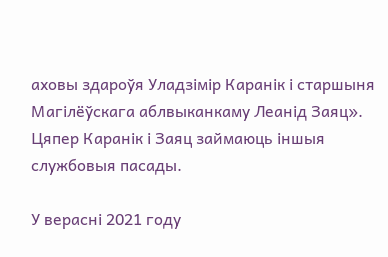аховы здароўя Уладзімір Каранік і старшыня Магілёўскага аблвыканкаму Леанід Заяц». Цяпер Каранік і Заяц займаюць іншыя службовыя пасады.

У верасні 2021 году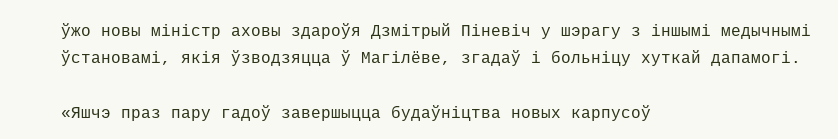ўжо новы міністр аховы здароўя Дзмітрый Піневіч у шэрагу з іншымі медычнымі ўстановамі, якія ўзводзяцца ў Магілёве, згадаў і больніцу хуткай дапамогі.

«Яшчэ праз пару гадоў завершыцца будаўніцтва новых карпусоў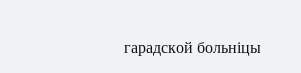гарадской больніцы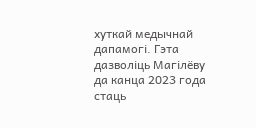хуткай медычнай дапамогі. Гэта дазволіць Магілёву да канца 2023 года стаць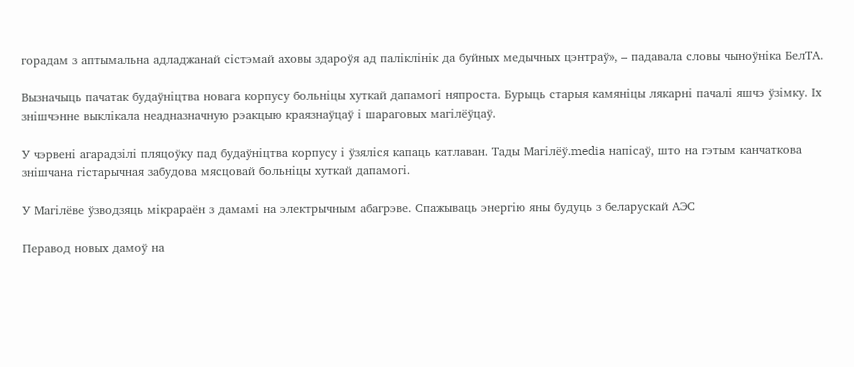горадам з аптымальна адладжанай сістэмай аховы здароўя ад паліклінік да буйных медычных цэнтраў», – падавала словы чыноўніка БелТА.

Вызначыць пачатак будаўніцтва новага корпусу больніцы хуткай дапамогі няпроста. Бурыць старыя камяніцы лякарні пачалі яшчэ ўзімку. Іх знішчэнне выклікала неадназначную рэакцыю краязнаўцаў і шараговых магілёўцаў.

У чэрвені агарадзілі пляцоўку пад будаўніцтва корпусу і ўзяліся капаць катлаван. Тады Магілёў.media напісаў, што на гэтым канчаткова знішчана гістарычная забудова мясцовай больніцы хуткай дапамогі.

У Магілёве ўзводзяць мікрараён з дамамі на электрычным абагрэве. Спажываць энергію яны будуць з беларускай АЭС

Перавод новых дамоў на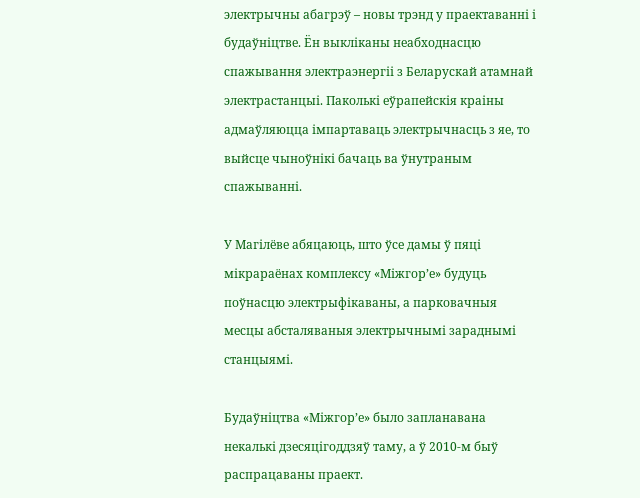электрычны абагрэў – новы трэнд у праектаванні і будаўніцтве. Ён выкліканы неабходнасцю спажывання электраэнергіі з Беларускай атамнай электрастанцыі. Паколькі еўрапейскія краіны адмаўляюцца імпартаваць электрычнасць з яе, то выйсце чыноўнікі бачаць ва ўнутраным спажыванні.

У Магілёве абяцаюць, што ўсе дамы ў пяці мікрараёнах комплексу «Міжгор’е» будуць поўнасцю электрыфікаваны, а парковачныя месцы абсталяваныя электрычнымі зараднымі станцыямі.

Будаўніцтва «Міжгор’е» было запланавана некалькі дзесяцігоддзяў таму, а ў 2010-м быў распрацаваны праект.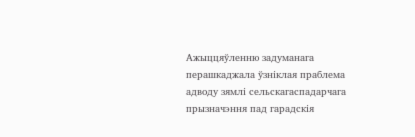Ажыццяўленню задуманага перашкаджала ўзніклая праблема адводу зямлі сельскагаспадарчага прызначэння пад гарадскія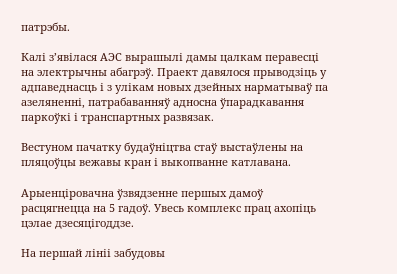патрэбы.

Калі з’явілася АЭС вырашылі дамы цалкам перавесці на электрычны абагрэў. Праект давялося прыводзіць у адпаведнасць і з улікам новых дзейных нарматываў па азеляненні, патрабаванняў адносна ўпарадкавання паркоўкі і транспартных развязак.

Вестуном пачатку будаўніцтва стаў выстаўлены на пляцоўцы вежавы кран і выкопванне катлавана.

Арыенціровачна ўзвядзенне першых дамоў расцягнецца на 5 гадоў. Увесь комплекс прац ахопіць цэлае дзесяцігоддзе.

На першай лініі забудовы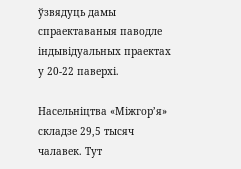ўзвядуць дамы спраектаваныя паводле індывідуальных праектах у 20-22 паверхі.

Насельніцтва «Міжгор’я» складзе 29,5 тысяч чалавек. Тут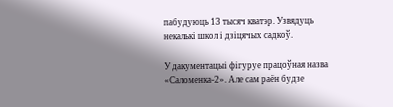пабудуюць 13 тысяч кватэр. Узвядуць некалькі школ і дзіцячых садкоў.

У дакументацыі фігуруе працоўная назва «Саломенка-2». Але сам раён будзе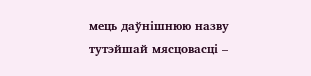мець даўнішнюю назву тутэйшай мясцовасці –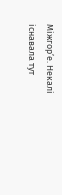Міжгор’е. Некалі існавала тут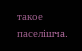такое паселішча.